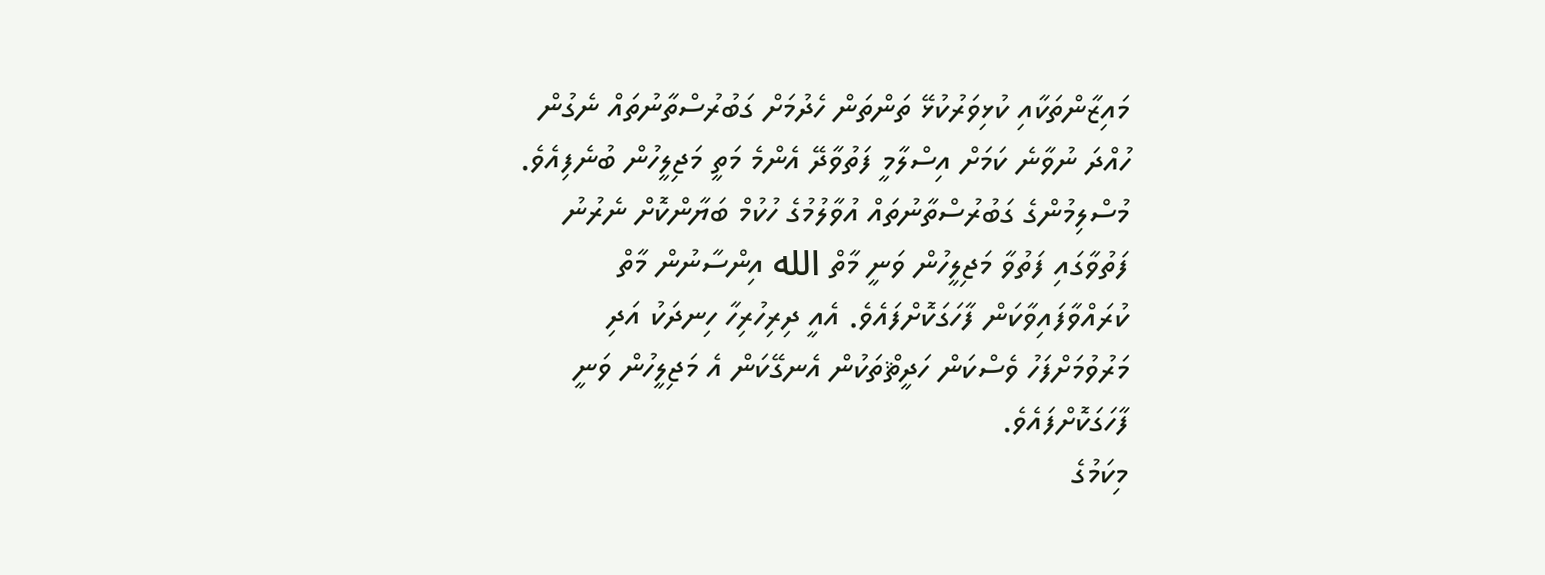މައިޒާންތަކާއި ކުޅިވަރުކުޅޭ ތަންތަން ހެދުމަށް ގަބުރުސްތާނުތައް ނެގުން ހުއްދަ ނުވާނެ ކަމަށް އިސްލާމީ ފަތުވާދޭ އެންމެ މަތީ މަޖިލީހުން ބުނެފިއެވެ.
މުސްލިމުންގެ ގަބުރުސްތާނުތައް އުވާލުމުގެ ހުކުމް ބަޔާންކޮށް ނެރުނު ފަތުވާގައި ފަތުވާ މަޖިލީހުން ވަނީ މާތް الله އިންސާނުން މާތް ކުރައްވާފައިވާކަން ފާހަގަކޮށްފައެވެ. އެއީ ދިރިހުރިހާ ހިނދަކު އަދި މަރުވުމަށްފަހު ވެސްކަން ހަދީޘްތަކުން އެނގޭކަން އެ މަޖިލީހުން ވަނީ ފާހަގަކޮށްފައެވެ.
މިކަމުގެ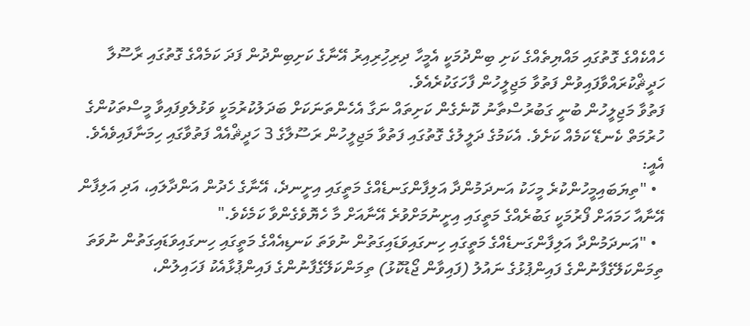ހެއްކެއްގެ ގޮތުގައި މައްޔިތެއްގެ ކަށި ބިންދުމަކީ އެމީހާ ދިރިހިުރިއިރު އޭނާގެ ކަށިބިންދުން ފަދަ ކަމެއްގެ ގޮތުގައި ރާސޫލާ ހަދީޘްކުރައްވާފައިވުން ފަތުވާ މަޖިލީހުން ފާހަގަކުރެއެވެ.
ފަތުވާ މަޖިލީހުން ބުނީ ގަބުރުސްތާނު ކޮނެގެން ކަށިތައް ނަގާ އެހެންތަނަކަށް ބަދަލުކުރުމަކީ ވަޅުލެވިފައިވާ މީސްތަކުންގެ ހުރުމަތް ކެނޑޭ ކަމެއް ކަށެވެ. އެކަމުގެ ދަލީލުގެ ގޮތުގައި ފަތުވާ މަޖިލީހުން ރަސޫލާގެ 3 ހަދީޘްއެއް ފަތުވާގައި ހިމަނާފައިވެއެވެ.
އެއީ:
  • "ތިޔަބައިމީހުންކުރެ މީހަކު އަނދަމުންދާ އަލިފާންގަނޑެއްގެ މަތީގައި އިށީނދެ، އޭނާގެ ހެދުން އަންދާލައި، އަދި އަލިފާން އޭނާއާ ހަމައަށް ފޯރުމަކީ ގަބުރެއްގެ މަތީގައި އިށީނުމަށްވުރެ އޭނާއަށް މާ ހެޔޮވެގެންވާ ކަމެކެވެ."
  • "އަނދަމުންދާ އަލިފާންގަނޑެއްގެ މަތީގައި ހިނގައިވަޑައިގަތުން ނުވަތަ ކަނޑިއެއްގެ މަތީގައި ހިނގައިވަޑައިގަތުން ނުވަތަ ތިމަންކަލޭގެފާނުންގެ ފައިންޕުޅުގެ ނައުލު (ފައިވާން ޖޯޑުކޮޅު) ތިމަންކަލޭގެފާނުންގެ ފައިންޕުޅާއެކު ފަހައިލުން،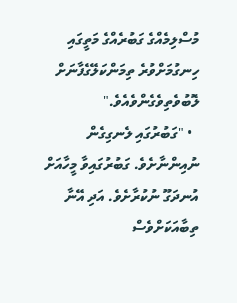މުސްލިމެއްގެ ގަބުރެއްގެ މަތީގައި ހިނގުމަށްވުރެ ތިމަންކަލޭގެފާނަށް ލޮބުވެތިވެގެންވެއެވެ."
  • "ގަބުރުގައި ލެނގިގެން ނުއިންނާށެވެ. ގަބުރުގައިވާ މީހާއަށް އުނދަގޫ ނުކުރާށެވެ. އަދި އޭނާ ތިބާއަކަށްވެސް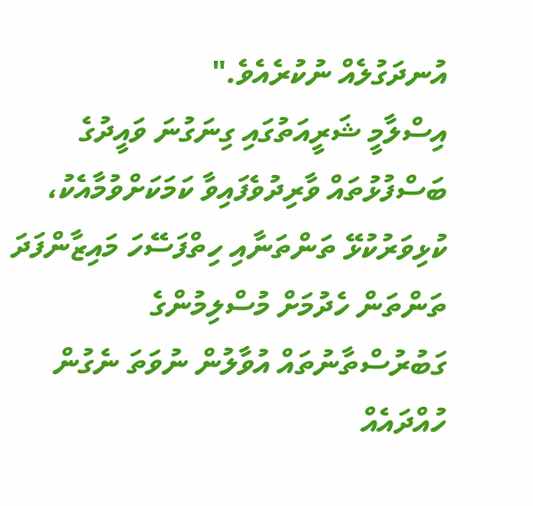އުނދަގުލެއް ނުކުރެއެވެ."
އިސްލާމީ ޝަރީއަތުގައި ގިނަގުނަ ވައީދުގެ ބަސްފުޅުތައް ވާރިދުވެފައިވާ ކަމަކަށްވުމާއެކު، ކުޅިވަރުކުޅޭ ތަންތަނާއި ހިތްފަސޭހަ މައިޒާންފަދަ ތަންތަން ހެދުމަށް މުސްލިމުންގެ ގަބުރުސްތާނުތައް އުވާލުން ނުވަތަ ނެގުން ހުއްދައެއް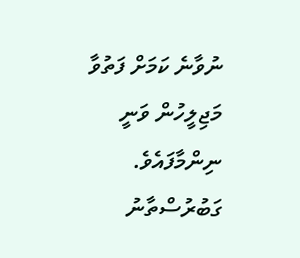ނުވާނެ ކަމަށް ފަތުވާ މަޖިލީހުން ވަނީ ނިންމާފައެވެ.
ގަބުރުސްތާނު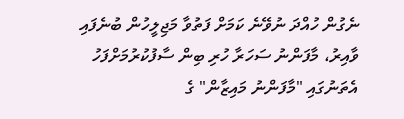ނެގުން ހުއްދަ ނުވޭނެ ކަމަށް ފަތުވާ މަޖިލީހުން ބުނެފައި ވާއިރު، މާފަންނު ސަހަރާ ހުރި ބިން ސާފުކުރުމަށްފަހު އެތަނުގައި "މާފަންނު މައިޒާން" ގެ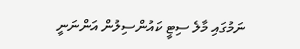ނަމުގައި މާލެ ސިޓީ ކައުންސިލުން އަންނަނީ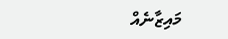މައިޒާނެއް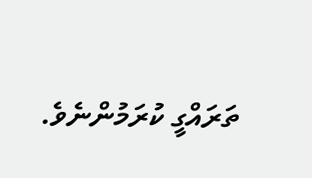ތަރައްގީ ކުރަމުންނެވެ.